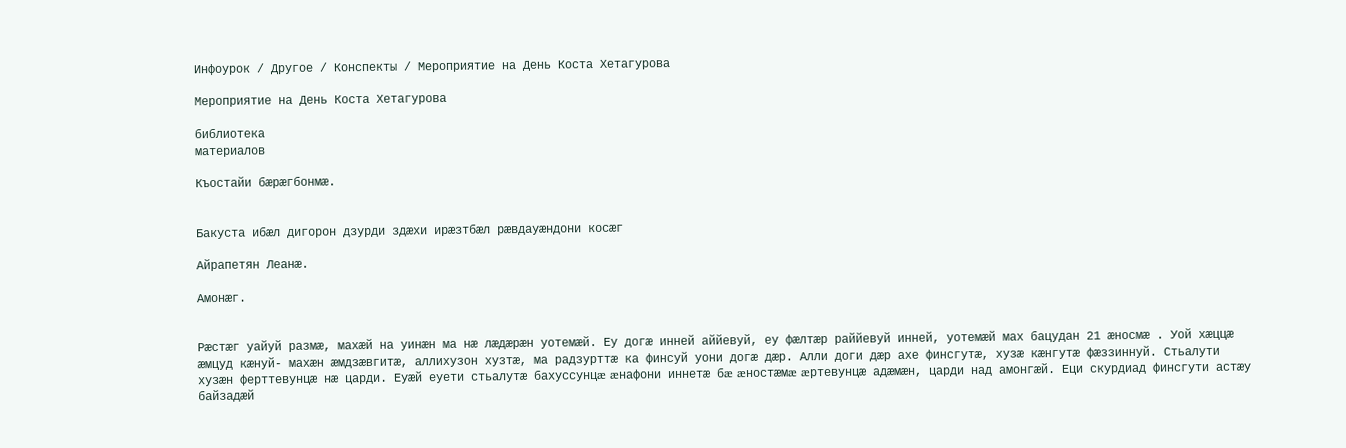Инфоурок / Другое / Конспекты / Мероприятие на День Коста Хетагурова

Мероприятие на День Коста Хетагурова

библиотека
материалов

Къостайи бæрæгбонмæ.


Бакуста ибæл дигорон дзурди здæхи ирæзтбæл рæвдауæндони косæг

Айрапетян Леанæ.

Амонæг.


Рæстæг уайуй размæ, махæй на уинæн ма нæ лæдæрæн уотемæй. Еу догæ инней аййевуй, еу фæлтæр раййевуй инней, уотемæй мах бацудан 21 æносмæ . Уой хæццæ æмцуд кæнуй- махæн æмдзæвгитæ, аллихузон хузтæ, ма радзурттæ ка финсуй уони догæ дæр. Алли доги дæр ахе финсгутæ, хузæ кæнгутæ фæззиннуй. Стьалути хузæн ферттевунцæ нæ царди. Еуæй еуети стьалутæ бахуссунцæ æнафони иннетæ бæ æностæмæ æртевунцæ адæмæн, царди над амонгæй. Еци скурдиад финсгути астæу байзадæй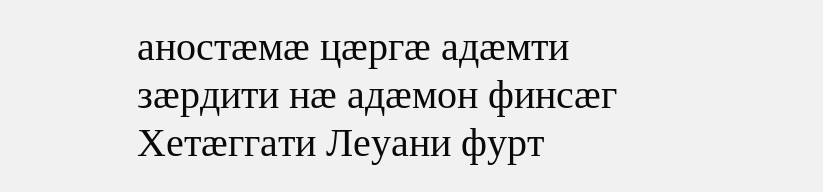аностæмæ цæргæ адæмти зæрдити нæ адæмон финсæг Хетæггати Леуани фурт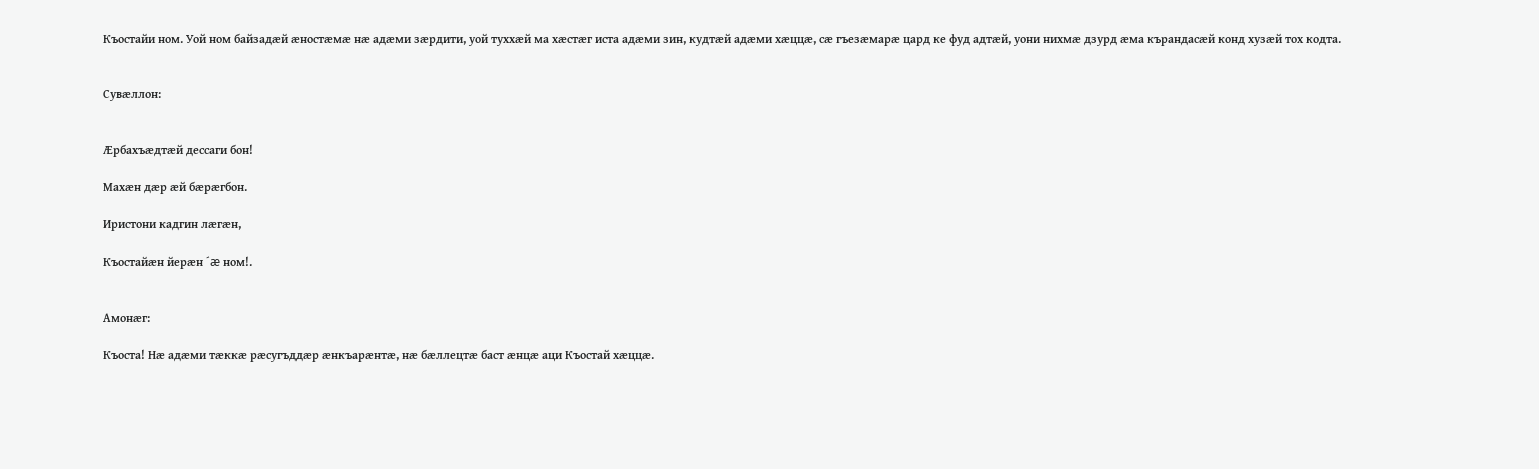Къостайи ном. Уой ном байзадæй æностæмæ нæ адæми зæрдити, уой туххæй ма хæстæг иста адæми зин, кудтæй адæми хæццæ, сæ гъезæмарæ цард ке фуд адтæй, уони нихмæ дзурд æма кърандасæй конд хузæй тох кодта.


Сувæллон:


Æрбахъæдтæй дессаги бон!

Махæн дæр æй бæрæгбон.

Иристони кадгин лæгæн,

Къостайæн йерæн ´æ ном!.


Амонæг:

Къоста! Нæ адæми тæккæ рæсугъддæр æнкъарæнтæ, нæ бæллецтæ баст æнцæ аци Къостай хæццæ.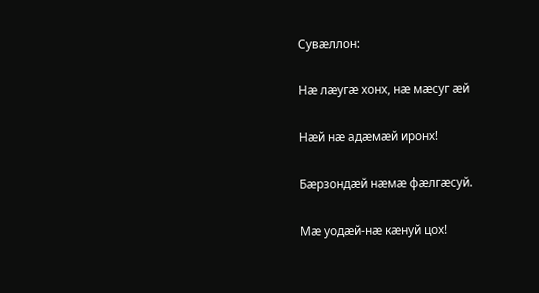Сувæллон:

Нæ лæугæ хонх, нæ мæсуг æй

Нæй нæ адæмæй иронх!

Бæрзондæй нæмæ фæлгæсуй.

Мæ уодæй-нæ кæнуй цох!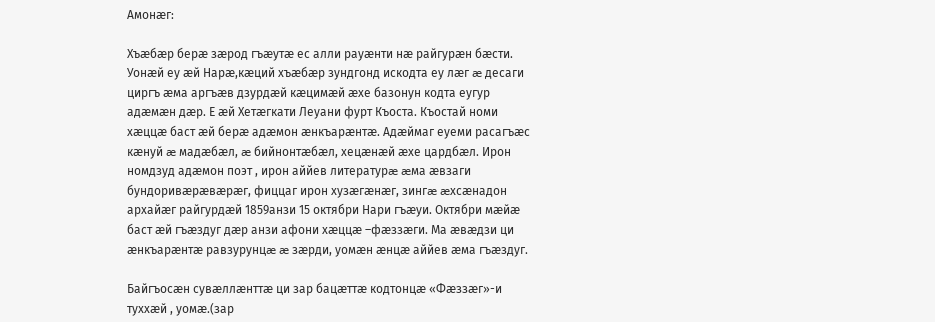Амонæг:

Хъæбæр берæ зæрод гъæутæ ес алли рауæнти нæ райгурæн бæсти. Уонæй еу æй Нарæ,кæций хъæбæр зундгонд искодта еу лæг æ десаги циргъ æма аргъæв дзурдæй кæцимæй æхе базонун кодта еугур адæмæн дæр. Е æй Хетæгкати Леуани фурт Къоста. Къостай номи хæццæ баст æй берæ адæмон æнкъарæнтæ. Адæймаг еуеми расагъæс кæнуй æ мадæбæл, æ бийнонтæбæл, хецæнæй æхе цардбæл. Ирон номдзуд адæмон поэт , ирон аййев литературæ æма æвзаги бундоривæрæвæрæг, фиццаг ирон хузæгæнæг, зингæ æхсæнадон архайæг райгурдæй 1859анзи 15 октябри Нари гъæуи. Октябри мæйæ баст æй гъæздуг дæр анзи афони хæццæ –фæззæги. Ма æвæдзи ци æнкъарæнтæ равзурунцæ æ зæрди, уомæн æнцæ аййев æма гъæздуг.

Байгъосæн сувæллæнттæ ци зар бацæттæ кодтонцæ «Фæззæг»-и туххæй , уомæ.(зар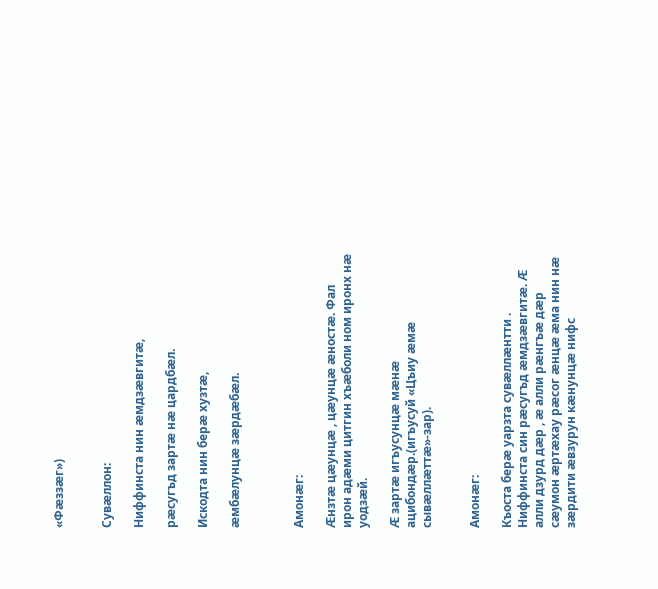«Фæззæг»)


Сувæллон:

Ниффинста нин æмдзæвгитæ,

рæсугъд зартæ нæ цардбæл.

Искодта нин берæ хузтæ,

æмбæлунцæ зæрдæбæл.



Амонæг:

Æнзтæ цæунцæ , цæунцæ æностæ. Фал ирон адæми цитгин хъæболи ном иронх нæ уодзæй.

Æ зартæ игъусунцæ мæнæ ацибондæр.(игъусуй «Цъиу æмæ сывæллæттæ»-зар).


Амонæг:

Къоста берæ уарзта сувæллæнтти . Ниффинста син рæсугъд æмдзæвгитæ. Æ алли дзурд дæр , æ алли рæнгъæ дæр сæумон æртæхау рæсог æнцæ æма нин нæ зæрдити æвзурун кæнунцæ нифс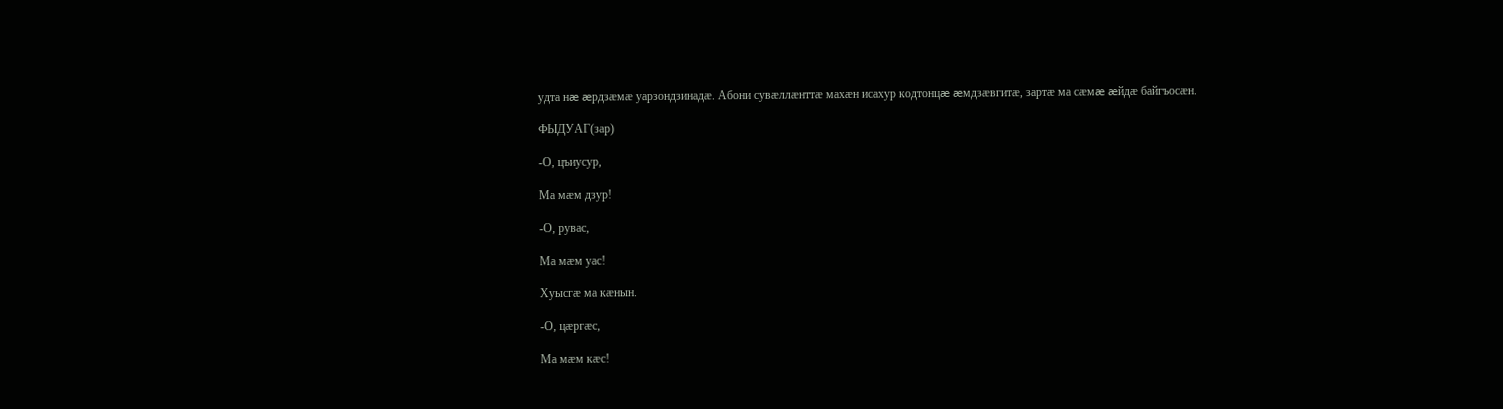удта нæ æрдзæмæ уарзондзинадæ. Абони сувæллæнттæ махæн исахур кодтонцæ æмдзæвгитæ, зартæ ма сæмæ æйдæ байгъосæн.

ФЫДУАГ(зар)

-О, цъиусур,

Ма мæм дзур!

-О, рувас,

Ма мæм уас!

Хуысгæ ма кæнын.

-О, цæргæс,

Ма мæм кæс!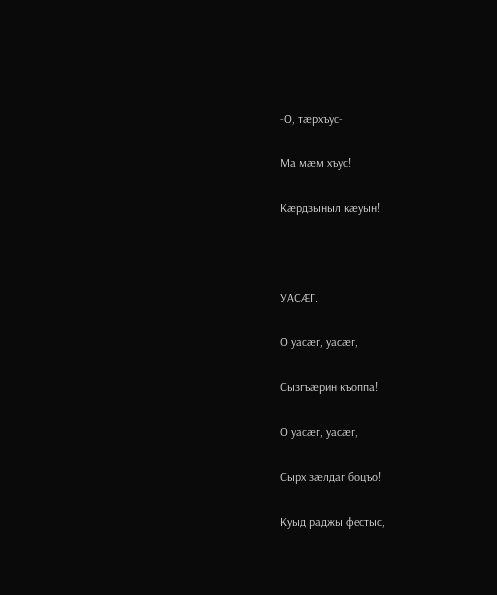-О, тæрхъус-

Ма мæм хъус!

Кæрдзыныл кæуын!



УАСÆГ.

О уасæг, уасæг,

Сызгъæрин къоппа!

О уасæг, уасæг,

Сырх зæлдаг боцъо!

Куыд раджы фестыс,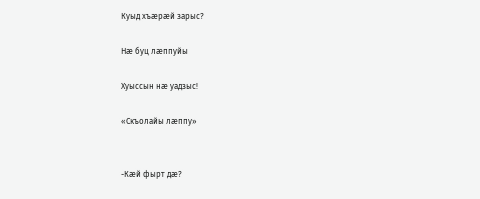Куыд хъæрæй зарыс?

Нæ буц лæппуйы

Хуыссын нæ уадзыс!

«Скъолайы лæппу»


-Кæй фырт дæ?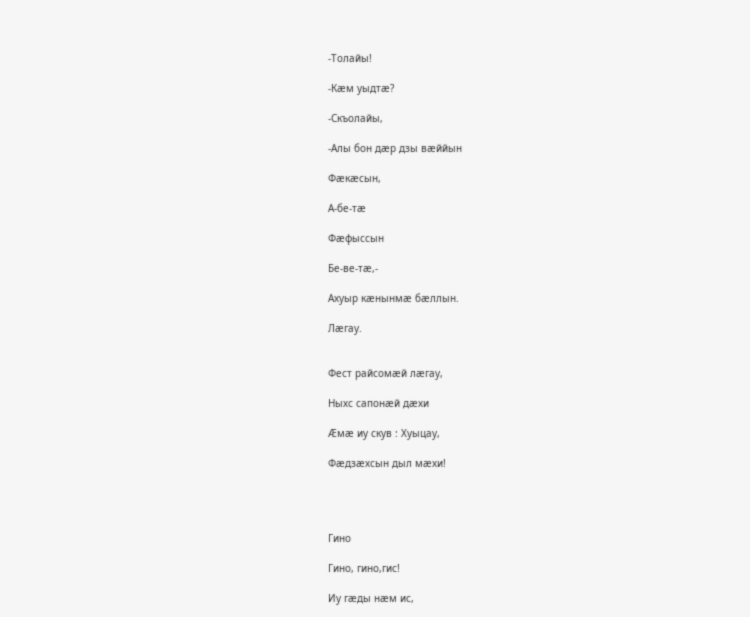-Толайы!

-Кæм уыдтæ?

-Скъолайы,

-Алы бон дæр дзы вæййын

Фæкæсын,

А-бе-тæ

Фæфыссын

Бе-ве-тæ,-

Ахуыр кæнынмæ бæллын.

Лæгау.


Фест райсомæй лæгау,

Ныхс сапонæй дæхи

Æмæ иу скув : Хуыцау,

Фæдзæхсын дыл мæхи!




Гино

Гино, гино,гис!

Иу гæды нæм ис,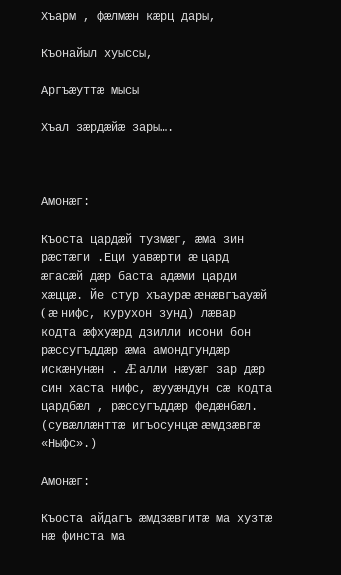Хъарм , фæлмæн кæрц дары,

Къонайыл хуыссы,

Аргъæуттæ мысы

Хъал зæрдæйæ зары….



Амонæг:

Къоста цардæй тузмæг, æма зин рæстæги .Еци уавæрти æ цард æгасæй дæр баста адæми царди хæццæ. Йе стур хъаурæ æнæвгъауæй ( æ нифс, курухон зунд) лæвар кодта æфхуæрд дзилли исони бон рæссугъддæр æма амондгундæр искæнунæн . Æ алли нæуæг зар дæр син хаста нифс, æууæндун сæ кодта цардбæл , рæссугъддæр федæнбæл. (сувæллæнттæ игъосунцæ æмдзæвгæ «Ныфс».)

Амонæг:

Къоста айдагъ æмдзæвгитæ ма хузтæ нæ финста ма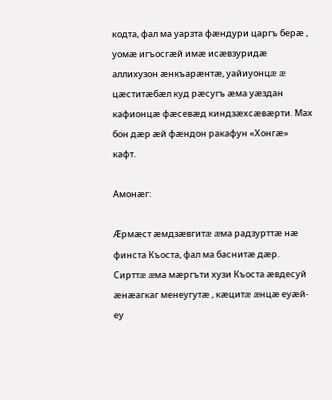кодта, фал ма уарзта фæндури царгъ берæ , уомæ игъосгæй имæ исæвзуридæ аллихузон æнкъарæнтæ, уайиуонцæ æ цæститæбæл куд рæсугъ æма уæздан кафионцæ фæсевæд киндзæхсæвæрти. Мах бон дæр æй фæндон ракафун «Хонгæ» кафт.

Амонæг:

Æрмæст æмдзæвгитæ æма радзурттæ нæ финста Къоста, фал ма баснитæ дæр. Сирттæ æма мæргъти хузи Къоста æвдесуй æнæагкаг менеугутæ , кæцитæ æнцæ еуæй-еу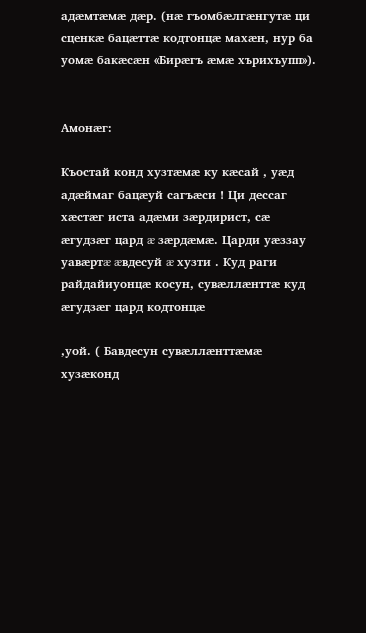адæмтæмæ дæр. (нæ гъомбæлгæнгутæ ци сценкæ бацæттæ кодтонцæ махæн, нур ба уомæ бакæсæн «Бирæгъ æмæ хърихъупп»).


Амонæг:

Къостай конд хузтæмæ ку кæсай , уæд адæймаг бацæуй сагъæси ! Ци дессаг хæстæг иста адæми зæрдирист, сæ æгудзæг цард æ зæрдæмæ. Царди уæззау уавæртæ æвдесуй æ хузти . Куд раги райдайиуонцæ косун, сувæллæнттæ куд æгудзæг цард кодтонцæ

,уой. ( Бавдесун сувæллæнттæмæ хузæконд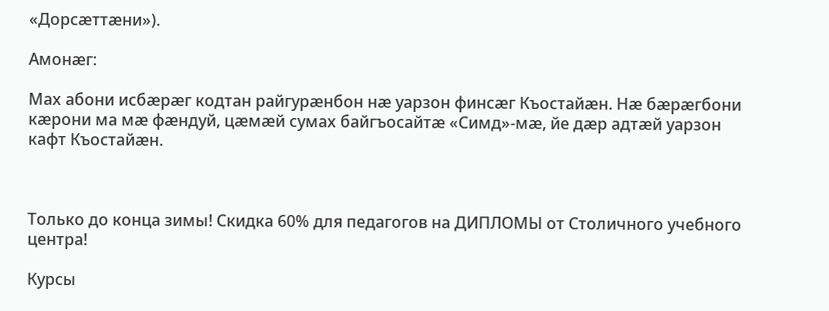«Дорсæттæни»).

Амонæг:

Мах абони исбæрæг кодтан райгурæнбон нæ уарзон финсæг Къостайæн. Нæ бæрæгбони кæрони ма мæ фæндуй, цæмæй сумах байгъосайтæ «Симд»-мæ, йе дæр адтæй уарзон кафт Къостайæн.



Только до конца зимы! Скидка 60% для педагогов на ДИПЛОМЫ от Столичного учебного центра!

Курсы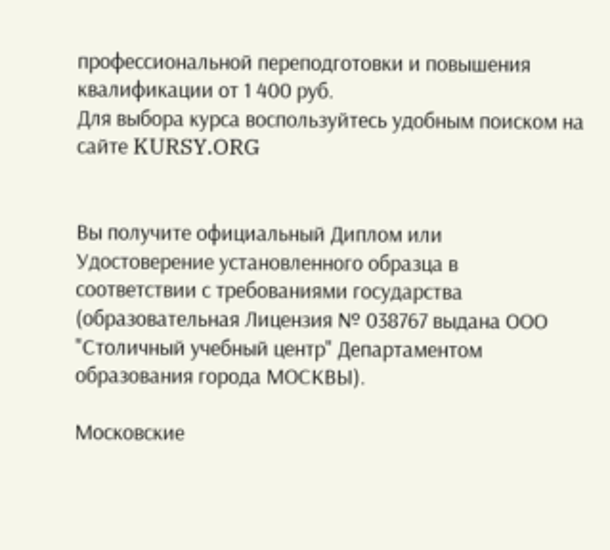профессиональной переподготовки и повышения квалификации от 1 400 руб.
Для выбора курса воспользуйтесь удобным поиском на сайте KURSY.ORG


Вы получите официальный Диплом или Удостоверение установленного образца в соответствии с требованиями государства (образовательная Лицензия № 038767 выдана ООО "Столичный учебный центр" Департаментом образования города МОСКВЫ).

Московские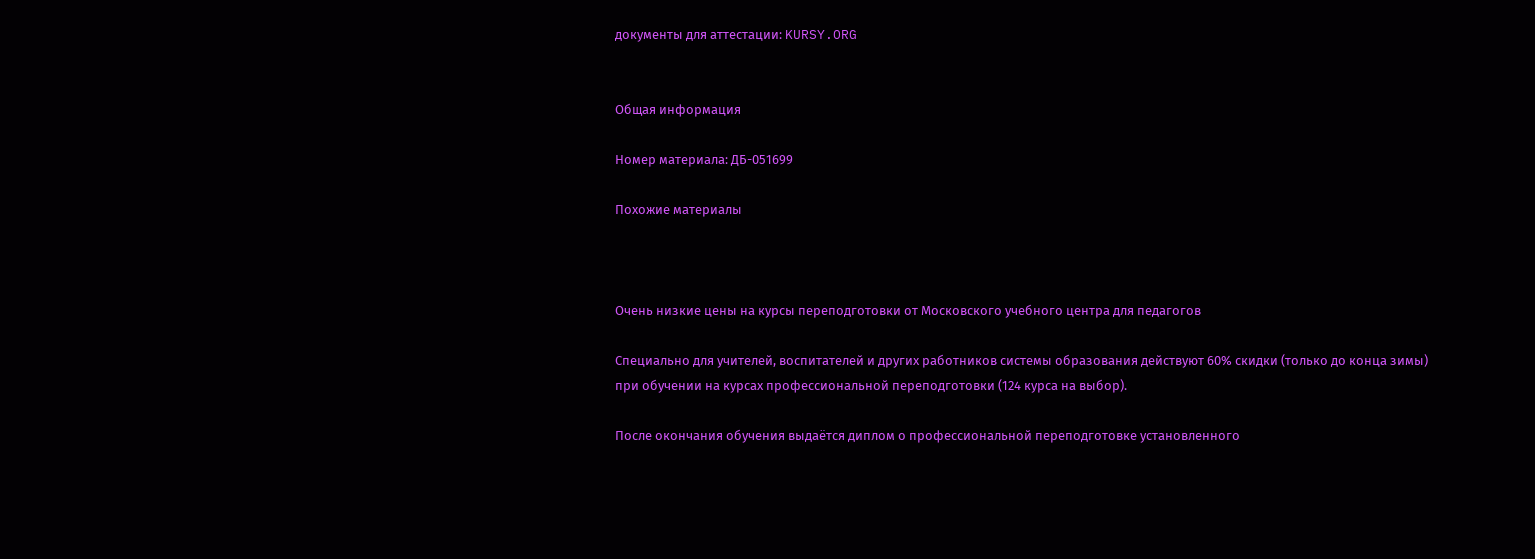документы для аттестации: KURSY.ORG


Общая информация

Номер материала: ДБ-051699

Похожие материалы



Очень низкие цены на курсы переподготовки от Московского учебного центра для педагогов

Специально для учителей, воспитателей и других работников системы образования действуют 60% скидки (только до конца зимы) при обучении на курсах профессиональной переподготовки (124 курса на выбор).

После окончания обучения выдаётся диплом о профессиональной переподготовке установленного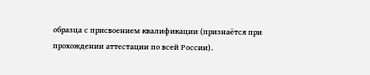образца с присвоением квалификации (признаётся при прохождении аттестации по всей России).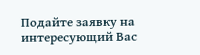Подайте заявку на интересующий Вас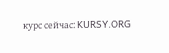курс сейчас: KURSY.ORG